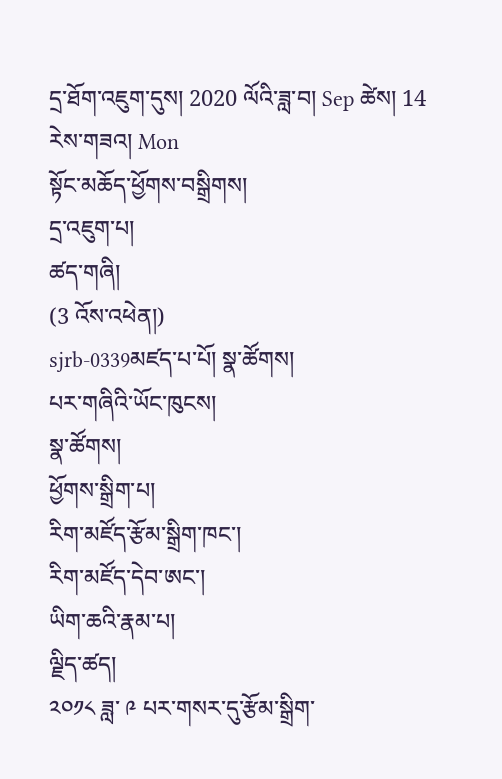དྲ་ཐོག་འཇུག་དུས། 2020 ལོའི་ཟླ་བ། Sep ཚེས། 14 རེས་གཟའ། Mon
སྟོང་མཆོད་ཕྱོགས་བསྒྲིགས།
དྲ་འཇུག་པ།
ཚད་གཞི།
(3 འོས་འཕེན།)
sjrb-0339མཛད་པ་པོ། སྣ་ཚོགས།
པར་གཞིའི་ཡོང་ཁུངས།
སྣ་ཚོགས།
ཕྱོགས་སྒྲིག་པ།
རིག་མཛོད་རྩོམ་སྒྲིག་ཁང་།
རིག་མཛོད་དེབ་ཨང་།
ཡིག་ཆའི་རྣམ་པ།
ལྗིད་ཚད།
༢༠༡༨ ཟླ་ ༩ པར་གསར་དུ་རྩོམ་སྒྲིག་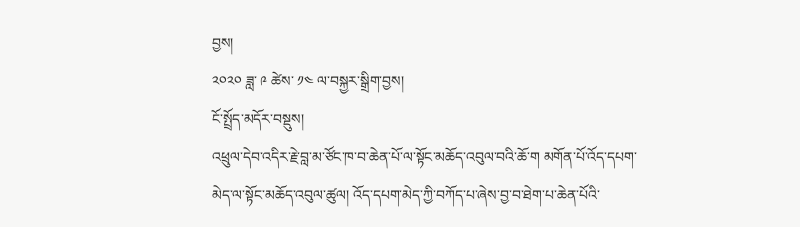བྱས།
༢༠༢༠ ཟླ་ ༩ ཚེས་ ༡༤ ལ་བསྐྱར་སྒྲིག་བྱས།
ངོ་སྤྲོད་མདོར་བསྡུས།
འཕྲུལ་དེབ་འདིར་རྗེ་བླ་མ་ཙོང་ཁ་བ་ཆེན་པོ་ལ་སྟོང་མཆོད་འབུལ་བའི་ཆོ་ག མགོན་པོ་འོད་དཔག་མེད་ལ་སྟོང་མཆོད་འབུལ་ཚུལ། འོད་དཔག་མེད་ཀྱི་བཀོད་པ་ཞེས་བྱ་བ་ཐེག་པ་ཆེན་པོའི་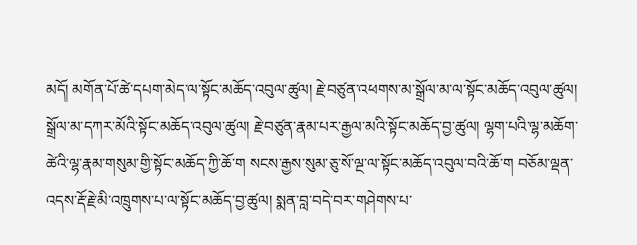མདོ། མགོན་པོ་ཚེ་དཔག་མེད་ལ་སྟོང་མཆོད་འབུལ་ཚུལ། རྗེ་བཙུན་འཕགས་མ་སྒྲོལ་མ་ལ་སྟོང་མཆོད་འབུལ་ཚུལ། སྒྲོལ་མ་དཀར་མོའི་སྟོང་མཆོད་འབུལ་ཚུལ། རྗེ་བཙུན་རྣམ་པར་རྒྱལ་མའི་སྟོང་མཆོད་བྱ་ཚུལ། ལྷག་པའི་ལྷ་མཆོག་ཚེའི་ལྷ་རྣམ་གསུམ་གྱི་སྟོང་མཆོད་ཀྱི་ཆོ་ག སངས་རྒྱས་སུམ་ཅུ་སོ་ལྔ་ལ་སྟོང་མཆོད་འབུལ་བའི་ཆོ་ག བཅོམ་ལྡན་འདས་རྡོ་རྗེ་མི་འཁྲུགས་པ་ལ་སྟོང་མཆོད་བྱ་ཚུལ། སྨན་བླ་བདེ་བར་གཤེགས་པ་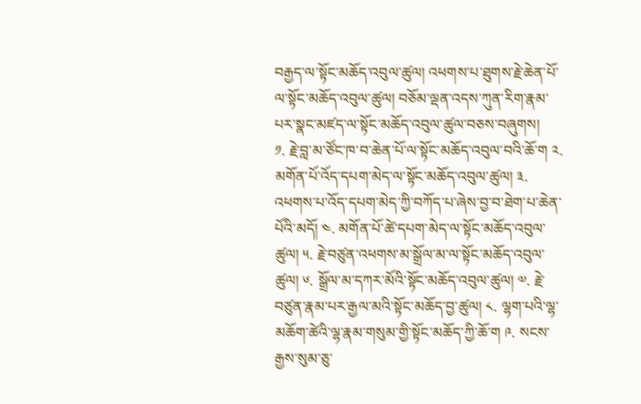བརྒྱད་ལ་སྟོང་མཆོད་འབུལ་ཚུལ། འཕགས་པ་ཐུགས་རྗེ་ཆེན་པོ་ལ་སྟོང་མཆོད་འབུལ་ཚུལ། བཅོམ་ལྡན་འདས་ཀུན་རིག་རྣམ་པར་སྣང་མཛད་ལ་སྟོང་མཆོད་འབུལ་ཚུལ་བཅས་བཞུགས།
༡. རྗེ་བླ་མ་ཙོང་ཁ་བ་ཆེན་པོ་ལ་སྟོང་མཆོད་འབུལ་བའི་ཆོ་ག ༢. མགོན་པོ་འོད་དཔག་མེད་ལ་སྟོང་མཆོད་འབུལ་ཚུལ། ༣. འཕགས་པ་འོད་དཔག་མེད་ཀྱི་བཀོད་པ་ཞེས་བྱ་བ་ཐེག་པ་ཆེན་པོའི་མདོ། ༤. མགོན་པོ་ཚེ་དཔག་མེད་ལ་སྟོང་མཆོད་འབུལ་ཚུལ། ༥. རྗེ་བཙུན་འཕགས་མ་སྒྲོལ་མ་ལ་སྟོང་མཆོད་འབུལ་ཚུལ། ༦. སྒྲོལ་མ་དཀར་མོའི་སྟོང་མཆོད་འབུལ་ཚུལ། ༧. རྗེ་བཙུན་རྣམ་པར་རྒྱལ་མའི་སྟོང་མཆོད་བྱ་ཚུལ། ༨. ལྷག་པའི་ལྷ་མཆོག་ཚེའི་ལྷ་རྣམ་གསུམ་གྱི་སྟོང་མཆོད་ཀྱི་ཆོ་ག ༩. སངས་རྒྱས་སུམ་ཅུ་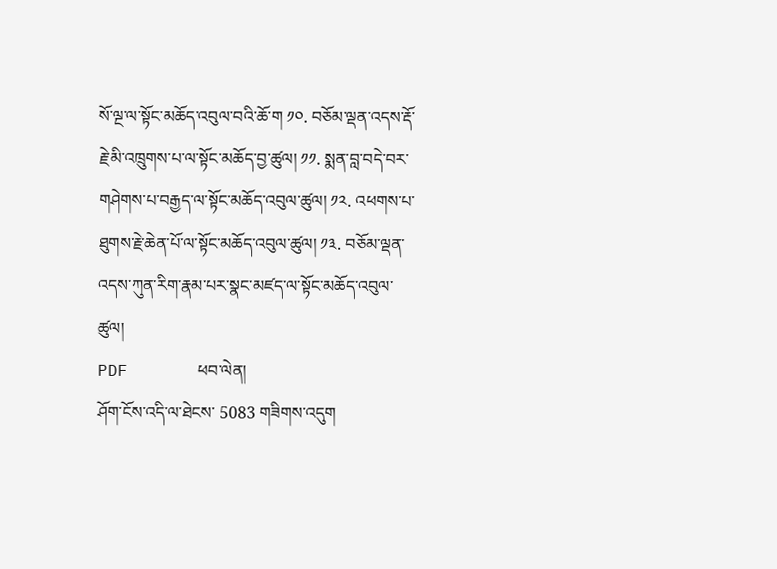སོ་ལྔ་ལ་སྟོང་མཆོད་འབུལ་བའི་ཆོ་ག ༡༠. བཅོམ་ལྡན་འདས་རྡོ་རྗེ་མི་འཁྲུགས་པ་ལ་སྟོང་མཆོད་བྱ་ཚུལ། ༡༡. སྨན་བླ་བདེ་བར་གཤེགས་པ་བརྒྱད་ལ་སྟོང་མཆོད་འབུལ་ཚུལ། ༡༢. འཕགས་པ་ཐུགས་རྗེ་ཆེན་པོ་ལ་སྟོང་མཆོད་འབུལ་ཚུལ། ༡༣. བཅོམ་ལྡན་འདས་ཀུན་རིག་རྣམ་པར་སྣང་མཛད་ལ་སྟོང་མཆོད་འབུལ་ཚུལ།
PDF       ཕབ་ལེན།
ཤོག་ངོས་འདི་ལ་ཐེངས་ 5083 གཟིགས་འདུག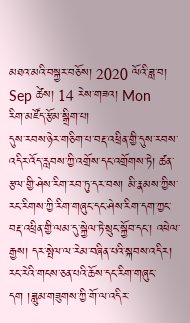མཐའ་མའི་བསྐྱར་བཅོས། 2020 ལོའི་ཟླ་བ། Sep ཚེས། 14 རེས་གཟའ། Mon
རིག་མཛོད་རྩོམ་སྒྲིག་པ།
དུས་རབས་ཉེར་གཅིག་པ་བརྡ་འཕྲིན་གྱི་དུས་རབས་འདིར་འོད་རླབས་ཀྱི་འགྲོས་དང་འགྲོགས་ཏེ། ཚན་རྩལ་གྱི་ཤེས་རིག་རབ་ཏུ་དར་བས། མི་རྣམས་ཀྱིས་རང་རིགས་ཀྱི་རིག་གཞུང་དང་ཤེས་རིག་དག་ཀྱང་བརྡ་འཕྲིན་གྱི་ལམ་དུ་སྐྱེལ་ཏེ་སྲུང་སྐྱོབ་དང་། འཕེལ་རྒྱས། དར་སྤེལ་ལ་རེམ་བཞིན་པའི་སྐབས་འདིར། རང་རེའི་གངས་ཅན་པའི་ཆོས་དང་རིག་གཞུང་དག །ཟླུམ་གཟུགས་ཀྱི་གོ་ལ་འདིར་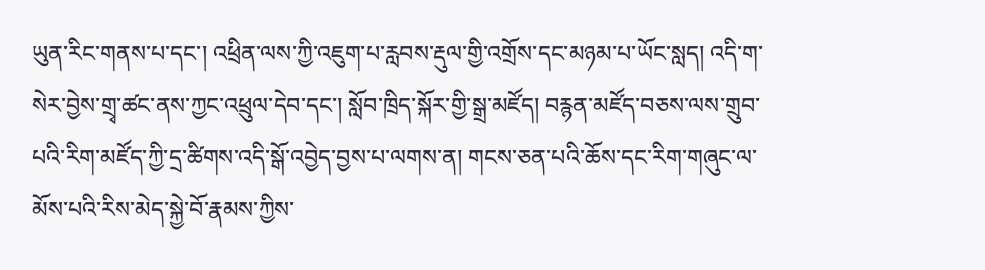ཡུན་རིང་གནས་པ་དང་། འཕྲིན་ལས་ཀྱི་འཇུག་པ་རླབས་རྡུལ་གྱི་འགྲོས་དང་མཉམ་པ་ཡོང་སླད། འདི་ག་སེར་བྱེས་གྲྭ་ཚང་ནས་ཀྱང་འཕྲུལ་དེབ་དང་། སློབ་ཁྲིད་སྐོར་གྱི་སྒྲ་མཛོད། བརྙན་མཛོད་བཅས་ལས་གྲུབ་པའི་རིག་མཛོད་ཀྱི་དྲ་ཚིགས་འདི་སྒོ་འབྱེད་བྱས་པ་ལགས་ན། གངས་ཅན་པའི་ཆོས་དང་རིག་གཞུང་ལ་མོས་པའི་རིས་མེད་སྐྱེ་བོ་རྣམས་ཀྱིས་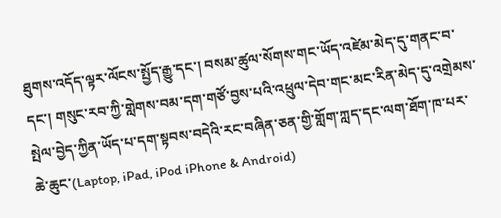ཐུགས་འདོད་ལྟར་ལོངས་སྤྱོད་རྒྱུ་དང་། བསམ་ཚུལ་སོགས་གང་ཡོད་འཛེམ་མེད་དུ་གནང་བ་དང་། གསུང་རབ་ཀྱི་གླེགས་བམ་དག་གཙོ་བྱས་པའི་འཕྲུལ་དེབ་གང་མང་རིན་མེད་དུ་འགྲེམས་སྤེལ་བྱེད་ཀྱིན་ཡོད་པ་དག་སྟབས་བདེའི་རང་བཞིན་ཅན་གྱི་གློག་ཀླད་དང་ལག་ཐོག་ཁ་པར་ཆེ་ཆུང་(Laptop, iPad, iPod iPhone & Android)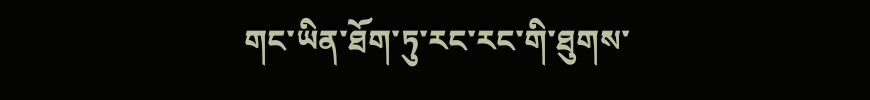གང་ཡིན་ཐོག་ཏུ་རང་རང་གི་ཐུགས་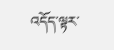འདོད་ལྟར་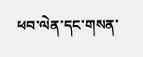ཕབ་ལེན་དང་གསན་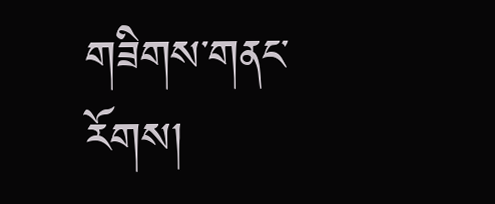གཟིགས་གནང་རོགས།